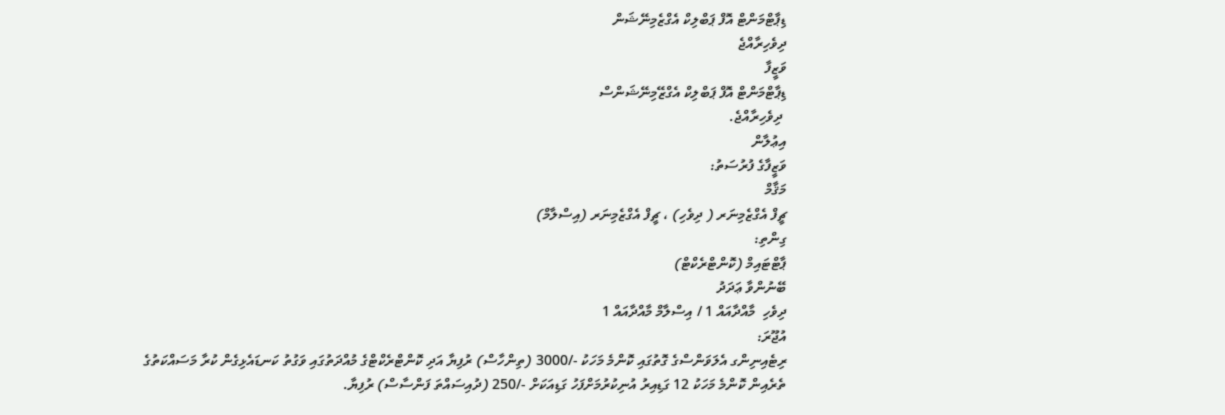ޑިޕާޓްމަންޓް އޮފް ޕަބްލިކް އެގްޒެމިނޭޝަން
ދިވެހިރާއްޖެ
ވަޒީފާ
ޑިޕާޓްމަންޓް އޮފް ޕަބްލިކް އެގްޒޭމިނޭޝަންސް
 ދިވެހިރާއްޖެ.
އިޢުލާން
ވަޒީފާގެ ފުރުސަތު:
މަޤާމް
ޗީފް އެގްޒެމިނަރ ( ދިވެހި) ، ޗީފް އެގްޒެމިނަރ (އިސްލާމް)
ގިންތި:
ޕާޓްޓައިމް (ކޮންޓްރެކްޓް)
ބޭނުންވާ ޢަދަދު
ދިވެހި  މާއްދާއައް 1 / އިސްލާމް މާއްދާއައް 1
އުޖޫރަ:
ރިޓެއިނިންގ އެލަވަންސްގެ ގޮތުގައި ކޮންމެ މަހަކު -/3000 (ތިންހާސް) ރުފިޔާ އަދި ކޮންޓްރެކްޓްގެ މުއްދަތުގައި ވަގުތު ކަނޑައެޅިގެން ކުރާ މަސައްކަތުގެ ތެރެއިން ކޮންމެ މަހަކު 12 ގަޑިއިރު އުނިކުރުމަށްފަހު ގަޑިއަކަށް -/250 (ދުއިސައްތަ ފަންސާސް) ރުފިޔާ.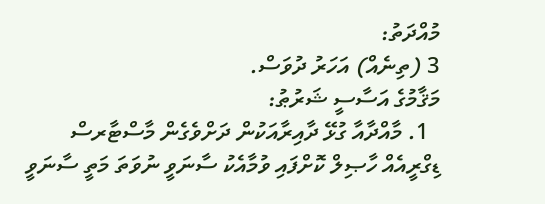މުއްދަތު:
3 (ތިނެއް) އަހަރު ދުވަސް.
މަޤާމުގެ އަސާސީ ޝަރުޠު:
  1. މާއްދާއާ ގުޅޭ ދާއިރާއަކުން ދަށްވެގެން މާސްޓާރސް ޑިގްރީއެއް ހާޞިލް ކޮށްފައި ވުމާއެކު ސާނަވީ ނުވަތަ މަތީ ސާނަވީ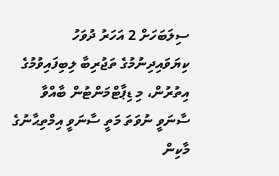ސިލަބަހަށް 2 އަހަރު ދުވަހު ކިޔަވައިދިނުމުގެ ތަޖުރިބާ ލިބިފައިވުމުގެ އިތުރުން، މި ޑިޕާޓްމަންޓުން ބާއްވާ ސާނަވީ ނުވަތަ މަތީ ސާނަވީ އިމްތިޙާނުގެ މާކިން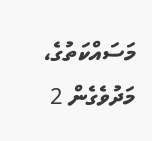މަސައްކަތުގެ، މަދުވެގެން 2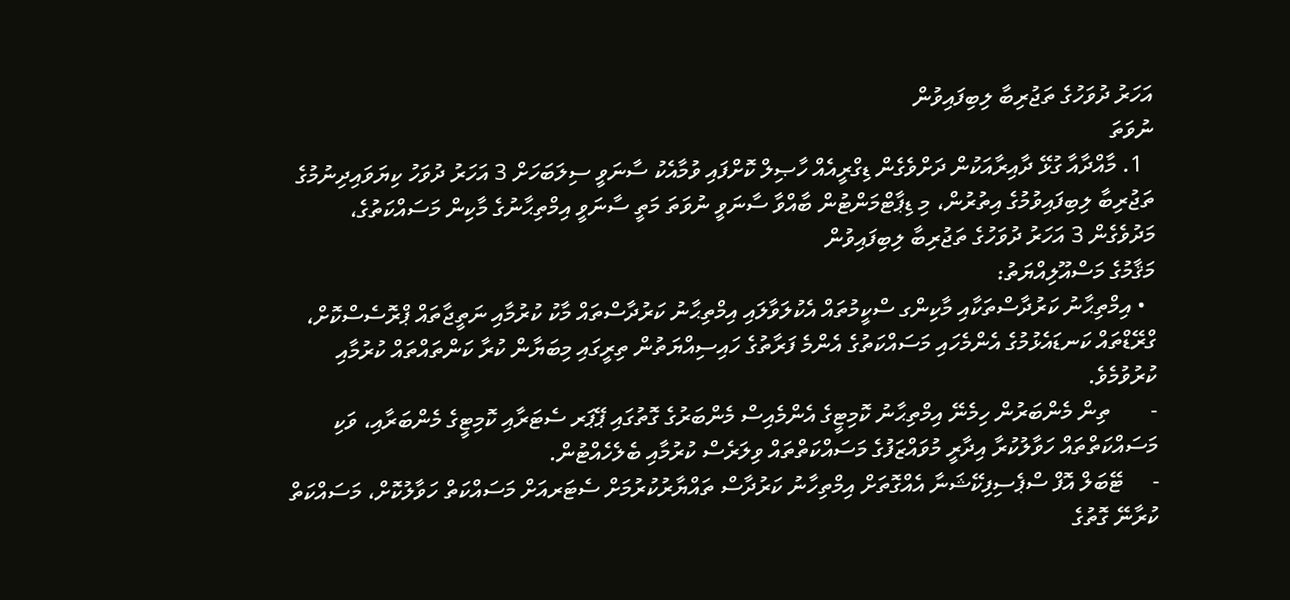އަހަރު ދުވަހުގެ ތަޖުރިބާ ލިބިފައިވުން
ނުވަތަ
  1. މާއްދާއާ ގުޅޭ ދާއިރާއަކުން ދަށްވެގެން ޑިގްރީއެއް ހާޞިލް ކޮށްފައި ވުމާއެކު ސާނަވީ ސިލަބަހަށް 3 އަހަރު ދުވަހު ކިޔަވައިދިނުމުގެ ތަޖުރިބާ ލިބިފައިވުމުގެ އިތުރުން، މި ޑިޕާޓްމަންޓުން ބާއްވާ ސާނަވީ ނުވަތަ މަތީ ސާނަވީ އިމްތިޙާނުގެ މާކިން މަސައްކަތުގެ، މަދުވެގެން 3 އަހަރު ދުވަހުގެ ތަޖުރިބާ ލިބިފައިވުން
މަޤާމުގެ މަސްއޫލިއްޔަތު:
  • އިމްތިޙާނު ކަރުދާސްތަކާއި މާކިންގ ސްކީމުތައް އެކުލަވާލައި އިމްތިޙާނު ކަރުދާސްތައް މާކު ކުރުމާއި ނަތީޖާތައް ޕްރޮސެސްކޮށް، ގްރޭޑްތައް ކަނޑައެޅުމުގެ އެންމެހައި މަސައްކަތުގެ އެންމެ ފަރާތުގެ ހައިސިއްޔަތުން ތިރީގައި މިބަޔާން ކުރާ ކަންތައްތައް ކުރުމާއި ކުރުވުމެވެ.
-       ތިން މެންބަރުން ހިމެނޭ އިމްތިޙާނު ކޮމިޓީގެ އެންމެއިސް މެންބަރުގެ ގޮތުގައި ޕޭޕަރ ސެޓަރާއި ކޮމިޓީގެ މެންބަރާއި، ވަކި މަސައްކަތްތައް ހަވާލުކުރާ އިދާރީ މުވައްޒަފުގެ މަސައްކަތްތައް ވިލަރެސް ކުރުމާއި ބެލެހެއްޓުން.
-     ޓޭބަލް އޮފް ސްޕެސިފިކޭޝަނާ އެއްގޮތަށް އިމްތިހާނު ކަރުދާސް ތައްޔާރުކުރުމަށް ސެޓަރއަށް މަސައްކަތް ހަވާލުކޮށް، މަސައްކަތް ކުރާނޭ ގޮތުގެ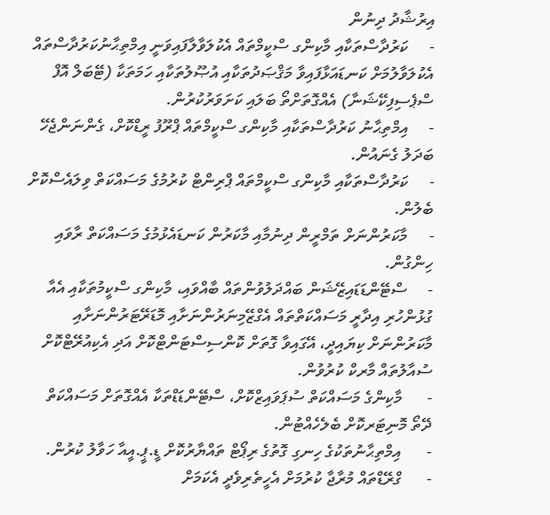އިރުޝާދު ދިނުން
-     ކަރުދާސްތަކާއި މާކިންގ ސްކީމްތައް އެކުލަވާލާފައިވަނީ އިމްތިޙާނުކަރުދާސްތައް އެކުލަވާލުމަށް ކަނޑައަޅާފައިވާ މަޤްޞަދުތަކާއި އުޞޫލުތަކާއި ހަމަތަކާ (ޓޭބަލް އޮފް ސްޕެސިފިކޭޝަނާ) އެއްގޮތަށްތޯ ބަލައި ކަށަވަރުކުރުން.
-     އިމްތިޙާނު ކަރުދާސްތަކާއި މާކިންގ ސްކީމްތައް ޕްރޫފު ރީޑްކޮށް، ގެންނަންޖެހޭ ބަދަލު ގެނައުން.
-     ކަރުދާސްތަކާއި މާކިންގ ސްކީމްތައް ޕްރިންޓް ކުރުމުގެ މަސައްކަތް ވިލައެސްކޮށް ބެލުން.
-     މާކަރުންނަށް ތަމްރީން ދިނުމާއި މާކަރުން ކަނޑައެޅުމުގެ މަސައްކަތް ރާވައި ހިންގުން.
-     ސްޓޭންޑަޑައިޒޭޝަން ބައްދަލުވުންތައް ބާއްވައި، މާކިންގ ސްކީމުތަކާއި އެއާ ގުޅުންހުރި އިދާރީ މަސައްކަތްތައް އެގްޒޭމިނަރުންނަށާއި މޮޑަރޭޓަރުންނަށާއި މާކަރުންނަށް ކިޔައިދީ، އޭގައިވާ ގޮތަށް ކޮންސިސްޓަންޓްކޮށް އަދި އެކިއުރޭޓްކޮށް ސުއާލުތައް މާރކް ކުރުވުން.
-      މާކިންގެ މަސައްކަތް ސުޕަވައިޒްކޮށް، ސްޓޭންޑަޑްތަކާ އެއްގޮތަށް މަސައްކަތް ދޭތޯ މޮނިޓަރކޮށް ބެލެހެއްޓުން.
-      އިމްތިޙާނުތަކުގެ ހިނގި ގޮތުގެ ރިޕޯޓް ތައްޔާރުކޮށް ޑީ.ޕީ.އީއާ ހަވާލު ކުރުން.
-      ގްރޭޑްތައް މުރާޖާ ކުރުމަށް އެހީތެރިވެދީ އެކަމަށް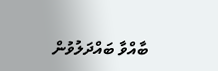ބާއްވާ ބައްދަލުވުން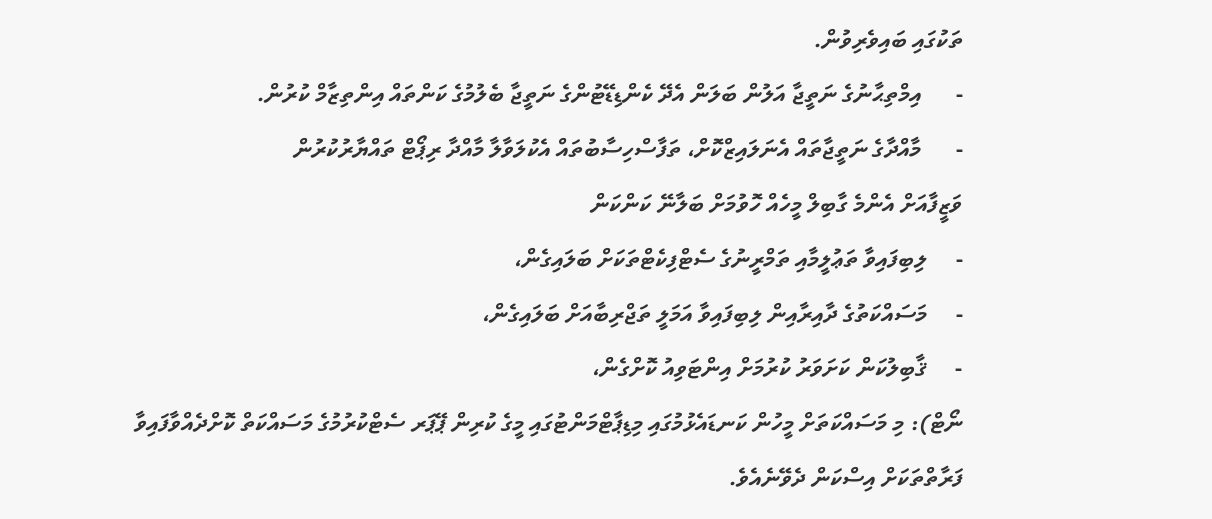ތަކުގައި ބައިވެރިވުން.
-      އިމްތިޙާނުގެ ނަތީޖާ އަލުން ބަލަން އެދޭ ކެންޑިޑޭޓުންގެ ނަތީޖާ ބެލުމުގެ ކަންތައް އިންތިޒާމް ކުރުން.
-      މާއްދާގެ ނަތީޖާތައް އެނަލައިޒްކޮށް، ތަފާސްހިސާބުތައް އެކުލަވާލާ މާއްދާ ރިޕޯޓް ތައްޔާރުކުރުން
ވަޒީފާއަށް އެންމެ ގާބިލް މީހެއް ހޮވުމަށް ބަލާނޭ ކަންކަން
-     ލިބިފައިވާ ތަޢުލީމާއި ތަމްރީނުގެ ސެޓްފިކެޓްތަކަށް ބަލައިގެން،
-     މަސައްކަތުގެ ދާއިރާއިން ލިބިފައިވާ އަމަލީ ތަޖްރިބާއަށް ބަލައިގެން،
-     ޤާބިލުކަން ކަށަވަރު ކުރުމަށް އިންޓަވިއު ކޮށްގެން،
ނޯޓް): މި މަސައްކަތަށް މީހުން ކަނޑައެޅުމުގައި މިޑިޕާޓްމަންޓުގައި މީގެ ކުރިން ޕޭޕަރ ސެޓްކުރުމުގެ މަސައްކަތް ކޮށްދެއްވާފައިވާ ފަރާތްތަކަށް އިސްކަން ދެވޭނެއެވެ.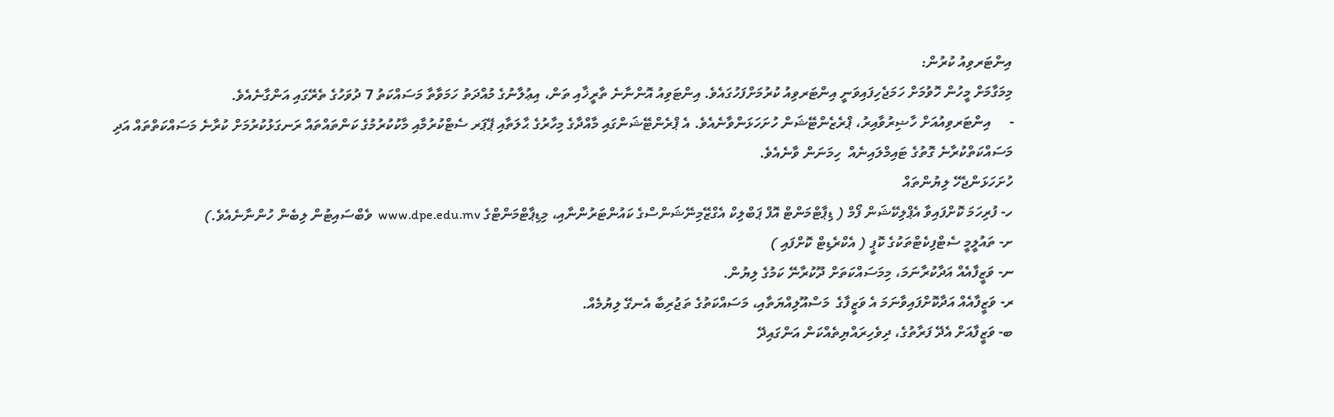އިންޓަރވިއު ކުރުން:
މިމަގާމަށް މީހުން ހޮވުމަށް ހަމަޖެހިފައިވަނީ އިންޓަރވިއު ކުރުމަށްފަހުގައެވެ. އިންޓަވިއު އޮންނާނެ ތާރީޚާއި ތަން، އިޢުލާނުގެ މުއްދަތު ހަމަވާތާ މަސައްކަތު 7 ދުވަހުގެ ތެރޭގައި އަންގާނެއެވެ.
-     އިންޓަރވިއުއަށް ހާޟިރުވާއިރު، ޕްރެޒެންޓޭޝަން ހުށަހަޅަންވާނެއެވެ. އެ ޕްރެންޓޭޝަންގައި މާއްދާގެ މިހާރުގެ ޙާލަތާއި ޕޭޕަރ ސެޓްކުރުމާއި މާކުކުރުމުގެ ކަންތައްތައް ރަނގަޅުކުރުމަށް ކުރާނެ މަސައްކަތްތައް އަދި މަސައްކަތްކުރާނެ ގޮތުގެ ޓައިމްލައިނެއް  ހިމަނަން ވާނެއެވެ.
ހުށަހަޅަންޖެހޭ ލިޔުންތައް
ހ- ފުރިހަމަ ކޮށްފައިވާ އެޕްލިކޭޝަން ފޯމް ( ޑިޕާޓްމަންޓް އޮފް ޕަބްލިކް އެގްޒޭމިނޭޝަންސްގެ ކައުންޓަރުންނާއި، މިޑިޕާޓްމަންޓްގެ www.dpe.edu.mv  ވެބްސައިޓުން ލިބެން ހުންނާނެއެވެ.)
ށ- ތައުލީމީ ސެޓްފިކެޓްތަކުގެ ކޮޕީ ( އެކްރެޑިޓް ކޮށްފައި )
ނ- ވަޒީފާއެއް އަދާކުރާނަމަ، މިމަސައްކަތަށް ދޫކުރާނޭ ކަމުގެ ލިޔުން.
ރ- ވަޒީފާއެއް އަދާކޮށްފައިވާނަމަ އެ ވަޒީފާގެ  މަސްއޫލިއްޔަތާއި، މަސައްކަތުގެ ތަޖުރިބާ އެނގޭ ލިޔުމެއް.
ބ- ވަޒީފާއަށް އެދޭ ފަރާތުގެ، ދިވެހިރައްޔިތެއްކަން އަންގައިދޭ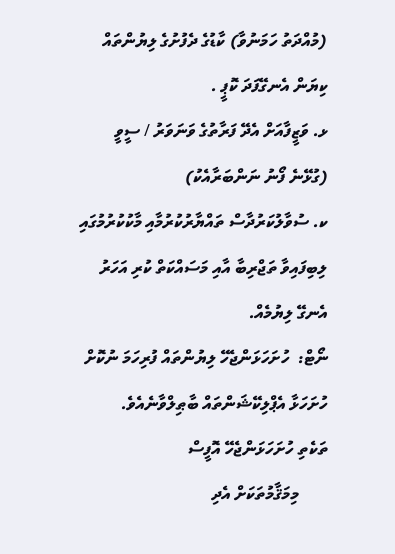(މުއްދަތު ހަމަނުވާ) ކާޑުގެ ދެފުށުގެ ލިޔުންތައް ކިޔަން އެނގޭފަދަ ކޮޕީ .
ޅ. ވަޒީފާއަށް އެދޭ ފަރާތުގެ ވަނަވަރު / ސީވީ (ގުޅޭނެ ފޯނު ނަންބަރާއެކު)
ކ. ސުވާލުކަރުދާސް ތައްޔާރުކުރުމާއި މާކުކުރުމުގައި ލިބިފައިވާ ތަޖްރިބާ އާއި މަސައްކަތް ކުރި އަހަރު އެނގޭ ލިޔުމެއް.
ނޯޓް:  ހުށަހަޅަންޖެހޭ ލިޔުންތައް ފުރިހަމަ ނުކޮށް ހުށަހަޅާ އެޕްލިކޭޝަންތައް ބާޠިލްވާނެއެވެ.
ތަކެތި ހުށަހަޅަންޖެހޭ އޮފީސް
       މިމަޤާމުތަކަށް އެދި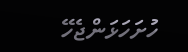ހުށަހަޅަންޖެހޭ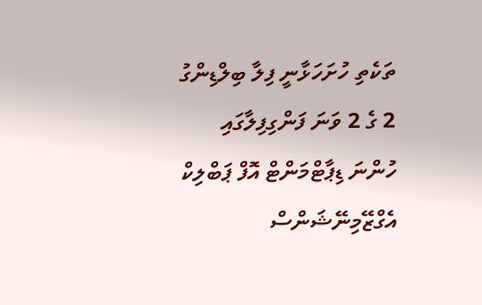ތަކެތި ހުށަހަޅާނީ ފިލާ ބިލްޑިންގު 2 ގެ 2 ވަނަ ފަންގިފިލާގައި ހުންނަ ޑިޕާޓްމަންޓް އޮފް ޕަބްލިކް އެގްޒޭމިނޭޝަންސް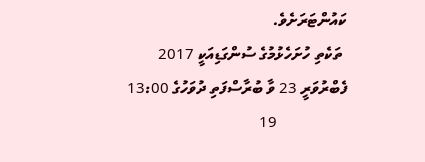ކައުންޓަރަށެވެ.
 ތަކެތި ހުށަހެޅުމުގެ ސުންގަޑިއަކީ 2017 ފެބްރުވަރީ 23 ވާ ބުރާސްފަތި ދުވަހުގެ 13:00
                  19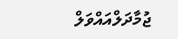ޖުމާދަލްއައްވަލް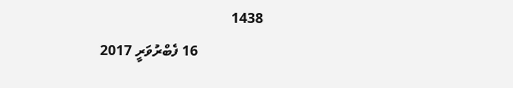1438
                  16 ފެބްރުވަރީ 2017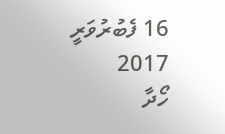16 ފެބުރުވަރީ 2017
ހޯދާ